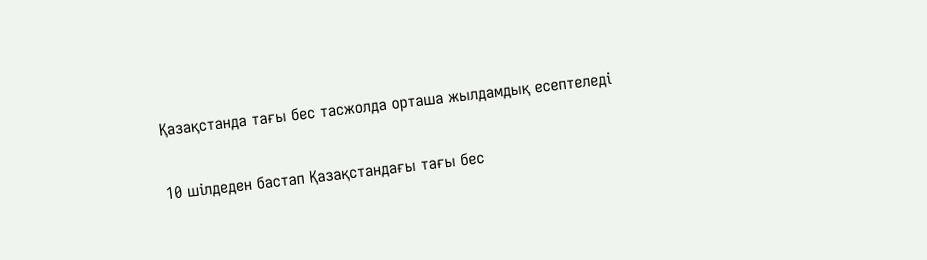Қазақстанда тағы бес тасжолда орташа жылдамдық есептеледі

10 шілдеден бастап Қазақстандағы тағы бес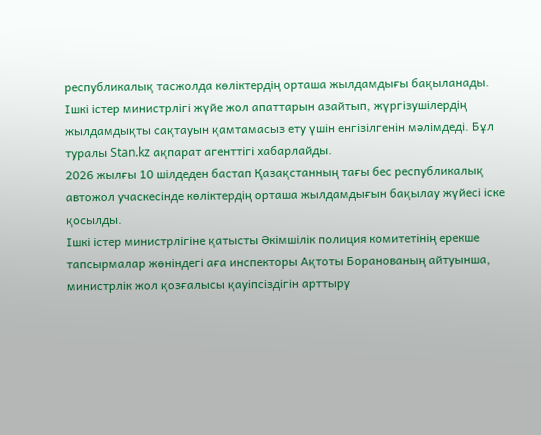республикалық тасжолда көліктердің орташа жылдамдығы бақыланады. Ішкі істер министрлігі жүйе жол апаттарын азайтып, жүргізушілердің жылдамдықты сақтауын қамтамасыз ету үшін енгізілгенін мәлімдеді. Бұл туралы Stan.kz ақпарат агенттігі хабарлайды.
2026 жылғы 10 шілдеден бастап Қазақстанның тағы бес республикалық автожол учаскесінде көліктердің орташа жылдамдығын бақылау жүйесі іске қосылды.
Ішкі істер министрлігіне қатысты Әкімшілік полиция комитетінің ерекше тапсырмалар жөніндегі аға инспекторы Ақтоты Боранованың айтуынша, министрлік жол қозғалысы қауіпсіздігін арттыру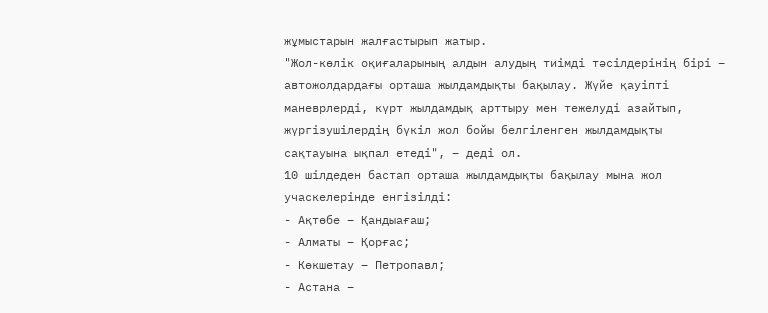жұмыстарын жалғастырып жатыр.
"Жол-көлік оқиғаларының алдын алудың тиімді тәсілдерінің бірі – автожолдардағы орташа жылдамдықты бақылау. Жүйе қауіпті маневрлерді, күрт жылдамдық арттыру мен тежелуді азайтып, жүргізушілердің бүкіл жол бойы белгіленген жылдамдықты сақтауына ықпал етеді", – деді ол.
10 шілдеден бастап орташа жылдамдықты бақылау мына жол учаскелерінде енгізілді:
- Ақтөбе – Қандыағаш;
- Алматы – Қорғас;
- Көкшетау – Петропавл;
- Астана –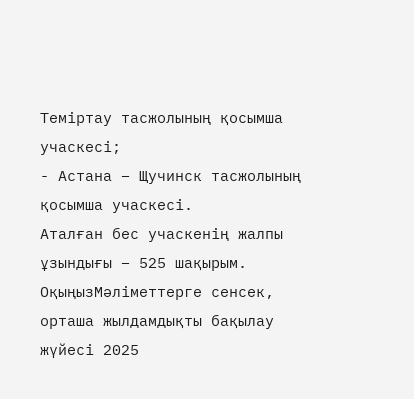Теміртау тасжолының қосымша учаскесі;
- Астана – Щучинск тасжолының қосымша учаскесі.
Аталған бес учаскенің жалпы ұзындығы – 525 шақырым.
ОқыңызМәліметтерге сенсек, орташа жылдамдықты бақылау жүйесі 2025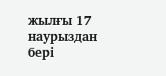жылғы 17 наурыздан бері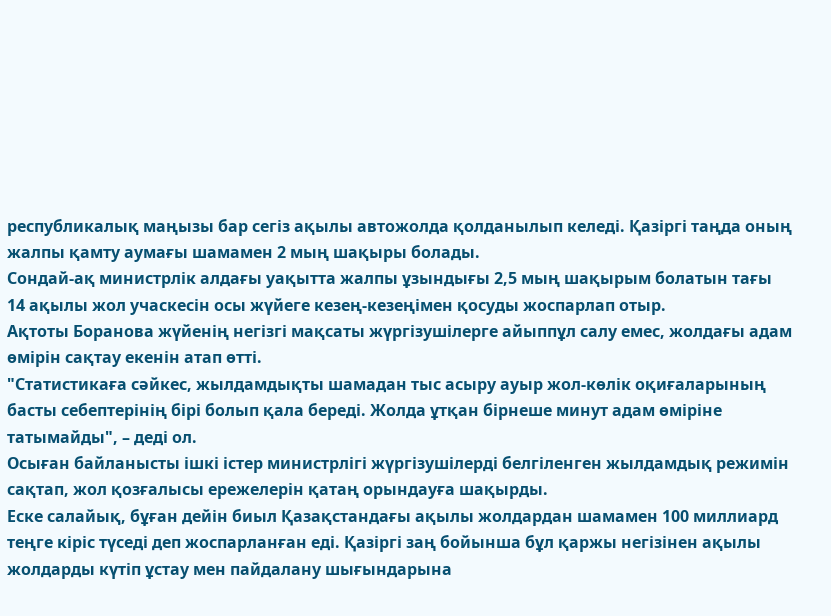республикалық маңызы бар сегіз ақылы автожолда қолданылып келеді. Қазіргі таңда оның жалпы қамту аумағы шамамен 2 мың шақыры болады.
Сондай-ақ министрлік алдағы уақытта жалпы ұзындығы 2,5 мың шақырым болатын тағы 14 ақылы жол учаскесін осы жүйеге кезең-кезеңімен қосуды жоспарлап отыр.
Ақтоты Боранова жүйенің негізгі мақсаты жүргізушілерге айыппұл салу емес, жолдағы адам өмірін сақтау екенін атап өтті.
"Статистикаға сәйкес, жылдамдықты шамадан тыс асыру ауыр жол-көлік оқиғаларының басты себептерінің бірі болып қала береді. Жолда ұтқан бірнеше минут адам өміріне татымайды", – деді ол.
Осыған байланысты ішкі істер министрлігі жүргізушілерді белгіленген жылдамдық режимін сақтап, жол қозғалысы ережелерін қатаң орындауға шақырды.
Еске салайық, бұған дейін биыл Қазақстандағы ақылы жолдардан шамамен 100 миллиард теңге кіріс түседі деп жоспарланған еді. Қазіргі заң бойынша бұл қаржы негізінен ақылы жолдарды күтіп ұстау мен пайдалану шығындарына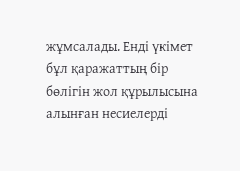жұмсалады. Енді үкімет бұл қаражаттың бір бөлігін жол құрылысына алынған несиелерді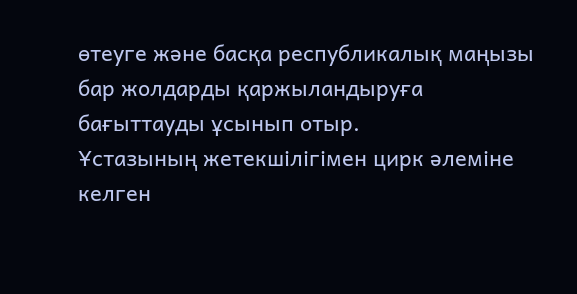өтеуге және басқа республикалық маңызы бар жолдарды қаржыландыруға бағыттауды ұсынып отыр.
Ұстазының жетекшілігімен цирк әлеміне келген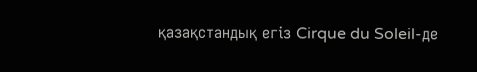қазақстандық егіз Cirque du Soleil-де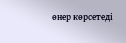өнер көрсетеді